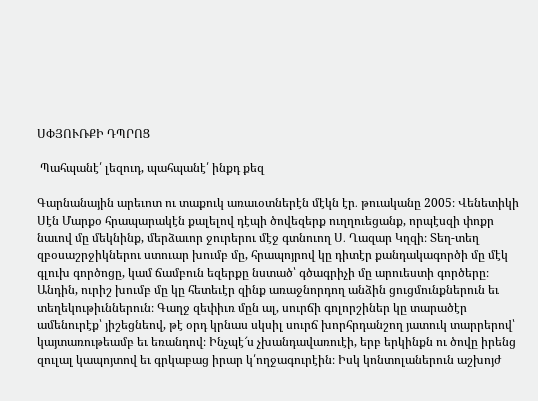ՍՓՅՈՒՌՔԻ ԴՊՐՈՑ

 Պահպանէ՛ լեզուդ, պահպանէ՛ ինքդ քեզ

Գարնանային արեւոտ ու տաքուկ առաւօտներէն մէկն էր․ թուականը 2005։ Վենետիկի Սէն Մարքօ հրապարակէն քալելով դէպի ծովեզերք ուղղուեցանք, որպէսզի փոքր նաւով մը մեկնինք, մերձաւոր ջուրերու մէջ գտնուող Ս․ Ղազար Կղզի։ Տեղ-տեղ զբօսաշրջիկներու ստուար խումբ մը, հրապոյրով կը դիտէր քանդակագործի մը մէկ գլուխ գործոցը, կամ ճամբուն եզերքը նստած՝ գծագրիչի մը արուեստի գործերը։ Անդին, ուրիշ խումբ մը կը հետեւէր զինք առաջնորդող անձին ցուցմունքներուն եւ տեղեկութիւններուն։ Գաղջ զեփիւռ մըն ալ, սուրճի գոլորշիներ կը տարածէր ամենուրէք՝ յիշեցնեով, թէ օրդ կրնաս սկսիլ սուրճ խորհրդանշող յատուկ տարրերով՝ կայտառութեամբ եւ եռանդով։ Ինչպէ՜ս չխանդավառուէի, երբ երկինքն ու ծովը իրենց զուլալ կապոյտով եւ գրկաբաց իրար կ՛ողջագուրէին։ Իսկ կոնտոլաներուն աշխոյժ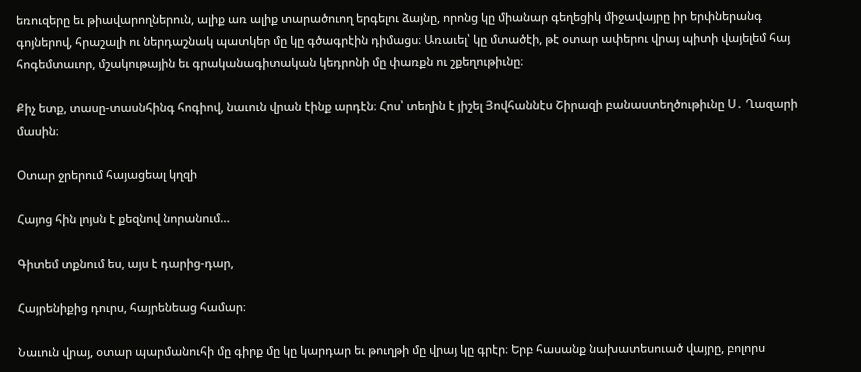եռուզերը եւ թիավարողներուն, ալիք առ ալիք տարածուող երգելու ձայնը, որոնց կը միանար գեղեցիկ միջավայրը իր երփներանգ գոյներով, հրաշալի ու ներդաշնակ պատկեր մը կը գծագրէին դիմացս։ Առաւել՝ կը մտածէի, թէ օտար ափերու վրայ պիտի վայելեմ հայ հոգեմտաւոր, մշակութային եւ գրականագիտական կեդրոնի մը փառքն ու շքեղութիւնը։

Քիչ ետք, տասը-տասնհինգ հոգիով, նաւուն վրան էինք արդէն։ Հոս՝ տեղին է յիշել Յովհաննէս Շիրազի բանաստեղծութիւնը Ս․ Ղազարի մասին։

Օտար ջրերում հայացեալ կղզի

Հայոց հին լոյսն է քեզնով նորանում…

Գիտեմ տքնում ես, այս է դարից-դար,

Հայրենիքից դուրս, հայրենեաց համար։

Նաւուն վրայ, օտար պարմանուհի մը գիրք մը կը կարդար եւ թուղթի մը վրայ կը գրէր։ Երբ հասանք նախատեսուած վայրը, բոլորս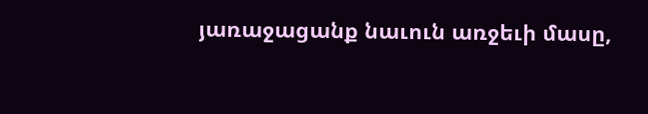յառաջացանք նաւուն առջեւի մասը,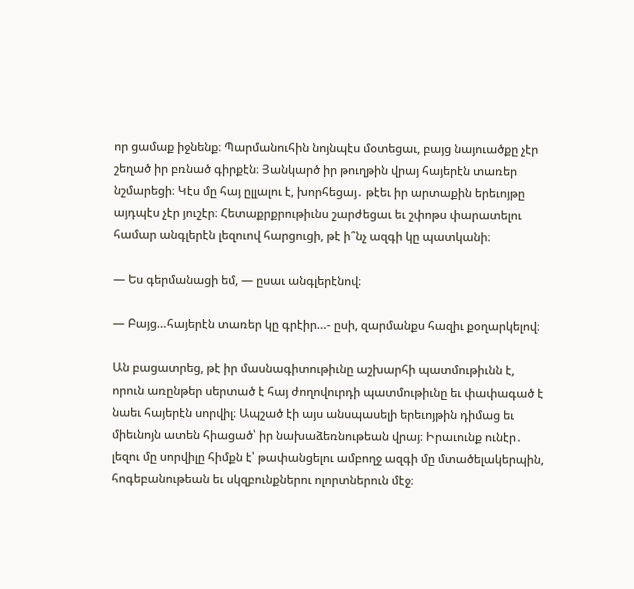որ ցամաք իջնենք։ Պարմանուհին նոյնպէս մօտեցաւ, բայց նայուածքը չէր շեղած իր բռնած գիրքէն։ Յանկարծ իր թուղթին վրայ հայերէն տառեր նշմարեցի։ Կէս մը հայ ըլլալու է, խորհեցայ․ թէեւ իր արտաքին երեւոյթը այդպէս չէր յուշէր։ Հետաքրքրութիւնս շարժեցաւ եւ շփոթս փարատելու համար անգլերէն լեզուով հարցուցի, թէ ի՞նչ ազգի կը պատկանի։

— Ես գերմանացի եմ, — ըսաւ անգլերէնով։

— Բայց…հայերէն տառեր կը գրէիր…- ըսի, զարմանքս հազիւ քօղարկելով։

Ան բացատրեց, թէ իր մասնագիտութիւնը աշխարհի պատմութիւնն է, որուն առընթեր սերտած է հայ ժողովուրդի պատմութիւնը եւ փափագած է նաեւ հայերէն սորվիլ։ Ապշած էի այս անսպասելի երեւոյթին դիմաց եւ միեւնոյն ատեն հիացած՝ իր նախաձեռնութեան վրայ։ Իրաւունք ունէր․ լեզու մը սորվիլը հիմքն է՝ թափանցելու ամբողջ ազգի մը մտածելակերպին, հոգեբանութեան եւ սկզբունքներու ոլորտներուն մէջ։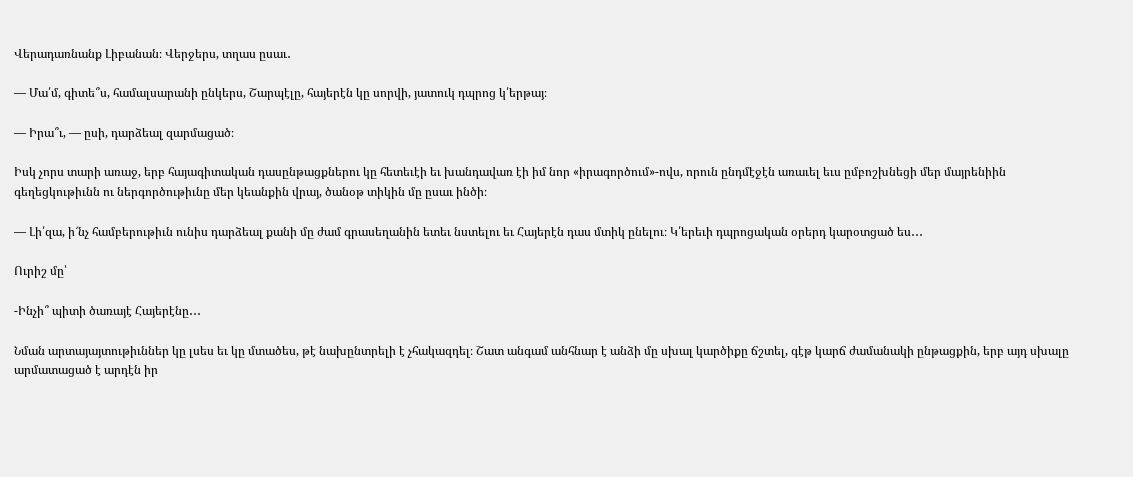Վերադառնանք Լիբանան։ Վերջերս, տղաս ըսաւ․

— Մա՛մ, գիտե՞ս, համալսարանի ընկերս, Շարպէլը, հայերէն կը սորվի, յատուկ դպրոց կ՛երթայ։

— Իրա՞ւ, — ըսի, դարձեալ զարմացած։

Իսկ չորս տարի առաջ, երբ հայագիտական դասընթացքներու կը հետեւէի եւ խանդավառ էի իմ նոր «իրագործում»-ովս, որուն ընդմէջէն առաւել եւս ըմբոշխնեցի մեր մայրենիին գեղեցկութիւնն ու ներգործութիւնը մեր կեանքին վրայ, ծանօթ տիկին մը ըսաւ ինծի։

— Լի՛զա, ի՜նչ համբերութիւն ունիս դարձեալ քանի մը ժամ գրասեղանին ետեւ նստելու եւ Հայերէն դաս մտիկ ընելու։ Կ՛երեւի դպրոցական օրերդ կարօտցած ես․․․

Ուրիշ մը՝

-Ինչի՞ պիտի ծառայէ Հայերէնը․․․

Նման արտայայտութիւններ կը լսես եւ կը մտածես, թէ նախընտրելի է չհակազդել։ Շատ անգամ անհնար է անձի մը սխալ կարծիքը ճշտել, գէթ կարճ ժամանակի ընթացքին, երբ այդ սխալը արմատացած է արդէն իր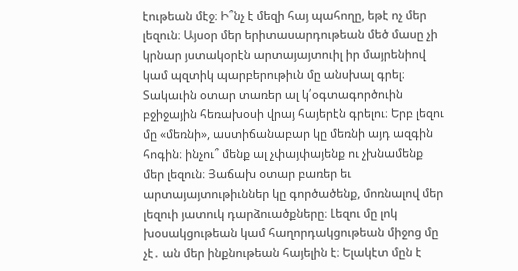էութեան մէջ։ Ի՞նչ է մեզի հայ պահողը, եթէ ոչ մեր լեզուն։ Այսօր մեր երիտասարդութեան մեծ մասը չի կրնար յստակօրէն արտայայտուիլ իր մայրենիով կամ պզտիկ պարբերութիւն մը անսխալ գրել։ Տակաւին օտար տառեր ալ կ՛օգտագործուին բջիջային հեռախօսի վրայ հայերէն գրելու։ Երբ լեզու մը «մեռնի», աստիճանաբար կը մեռնի այդ ազգին հոգին։ ինչու՞ մենք ալ չփայփայենք ու չխնամենք մեր լեզուն։ Յաճախ օտար բառեր եւ արտայայտութիւններ կը գործածենք, մոռնալով մեր լեզուի յատուկ դարձուածքները։ Լեզու մը լոկ խօսակցութեան կամ հաղորդակցութեան միջոց մը չէ․ ան մեր ինքնութեան հայելին է։ Ելակէտ մըն է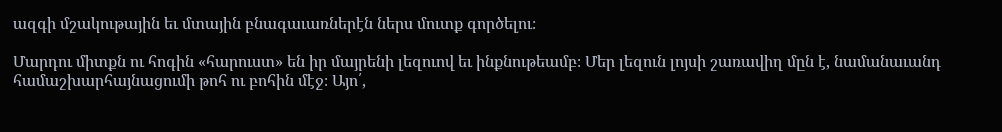ազգի մշակութային եւ մտային բնագաւառներէն ներս մուտք գործելու։

Մարդու միտքն ու հոգին «հարուստ» են իր մայրենի լեզուով եւ ինքնութեամբ։ Մեր լեզուն լոյսի շառավիղ մըն է, նամանաւանդ համաշխարհայնացումի թոհ ու բոհին մէջ։ Այո՛,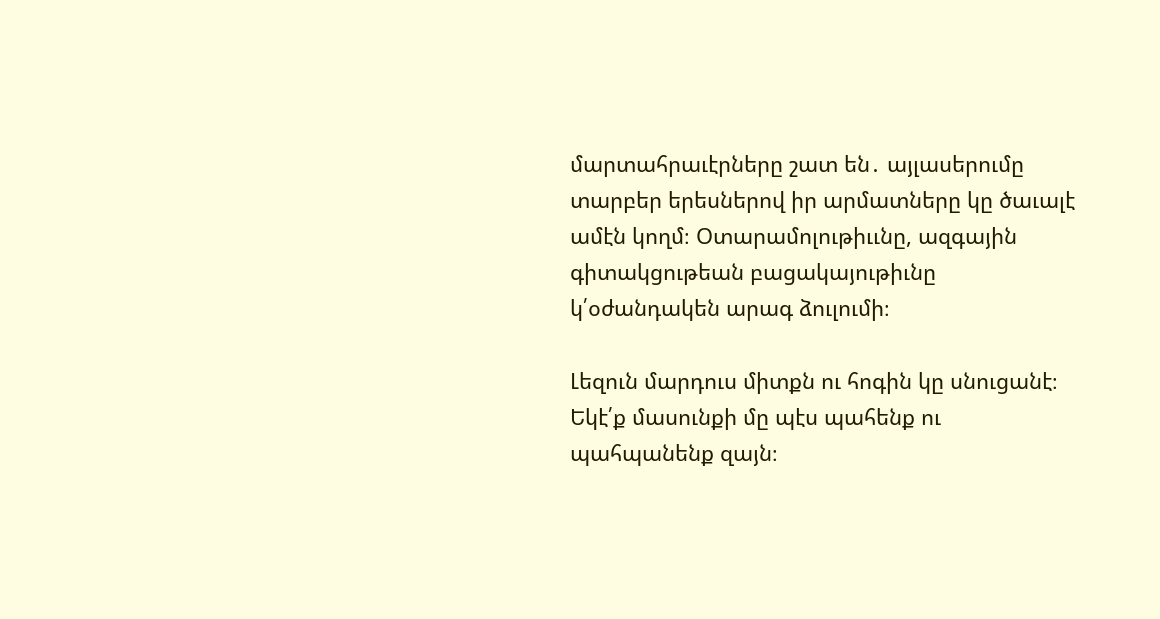մարտահրաւէրները շատ են․ այլասերումը տարբեր երեսներով իր արմատները կը ծաւալէ ամէն կողմ։ Օտարամոլութիււնը, ազգային գիտակցութեան բացակայութիւնը կ՛օժանդակեն արագ ձուլումի։

Լեզուն մարդուս միտքն ու հոգին կը սնուցանէ։ Եկէ՛ք մասունքի մը պէս պահենք ու պահպանենք զայն։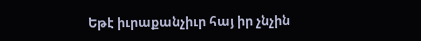Եթէ իւրաքանչիւր հայ իր չնչին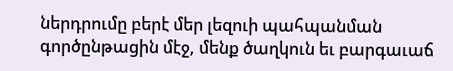ներդրումը բերէ մեր լեզուի պահպանման գործընթացին մէջ, մենք ծաղկուն եւ բարգաւաճ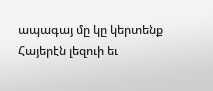ապագայ մը կը կերտենք Հայերէն լեզուի եւ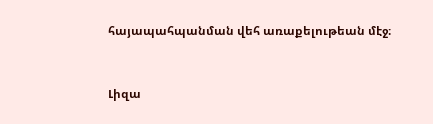հայապահպանման վեհ առաքելութեան մէջ։


Լիզա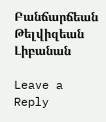Բանճարճեան Թելվիզեան
Լիբանան

Leave a Reply